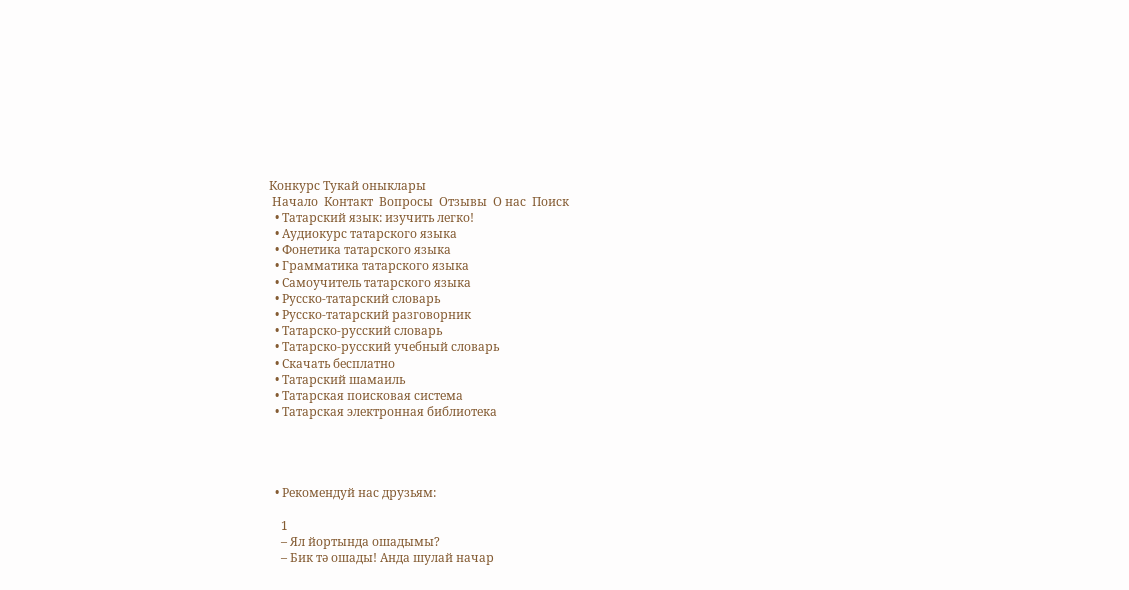Конкурс Тукай оныклары
 Начало  Контакт  Вопросы  Отзывы  О нас  Поиск
  • Татарский язык: изучить легко!
  • Аудиокурс татарского языка
  • Фонетика татарского языка
  • Грамматика татарского языка
  • Самоучитель татарского языка
  • Русско-татарский словарь
  • Русско-татарский разговорник
  • Татарско-русский словарь
  • Татарско-русский учебный словарь
  • Скачать бесплатно
  • Татарский шамаиль
  • Татарская поисковая система
  • Татарская электронная библиотека




  • Рекомендуй нас друзьям:

    1
    – Ял йортында ошадымы?
    – Бик тә ошады! Анда шулай начар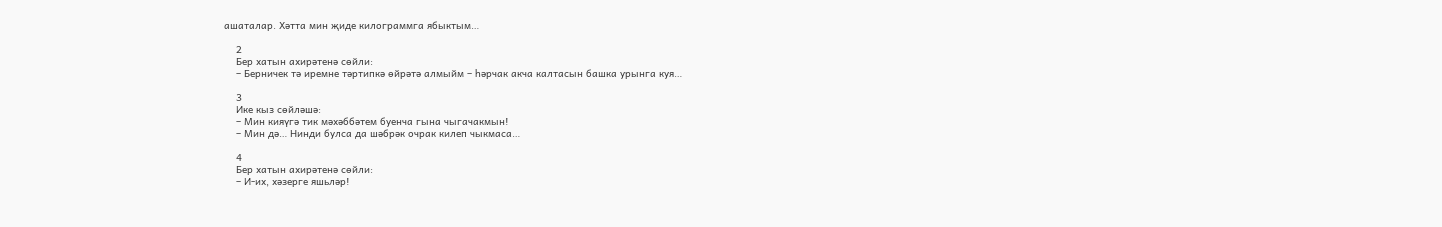ашаталар. Хәтта мин җиде килограммга ябыктым…

    2
    Бер хатын ахирәтенә сөйли:
    – Берничек тә иремне тәртипкә өйрәтә алмыйм – һәрчак акча калтасын башка урынга куя…

    3
    Ике кыз сөйләшә:
    – Мин кияүгә тик мәхәббәтем буенча гына чыгачакмын!
    – Мин дә… Нинди булса да шәбрәк очрак килеп чыкмаса…

    4
    Бер хатын ахирәтенә сөйли:
    – И-их, хәзерге яшьләр!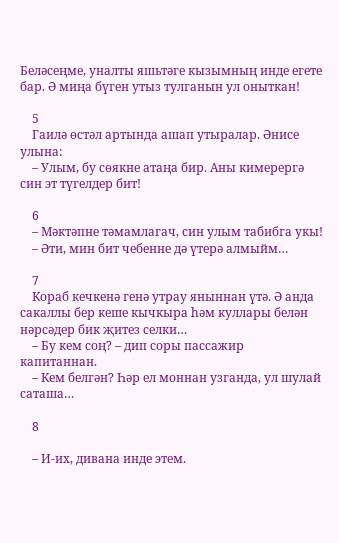Беләсеңме, уналты яшьтәге кызымның инде егете бар. Ә миңа бүген утыз тулганын ул оныткан!

    5
    Гаилә өстәл артында ашап утыралар. Әнисе улына:
    – Улым, бу сөякне атаңа бир. Аны кимерергә син эт түгелдер бит!

    6
    – Мәктәпне тәмамлагач, син улым табибга укы!
    – Әти, мин бит чебенне дә үтерә алмыйм…

    7
    Кораб кечкенә генә утрау яныннан үтә. Ә анда сакаллы бер кеше кычкыра һәм куллары белән нәрсәдер бик җитез селки…
    – Бу кем соң? – дип соры пассажир капитаннан.
    – Кем белгән? Һәр ел моннан узганда, ул шулай саташа…

    8

    – И-их, дивана инде этем.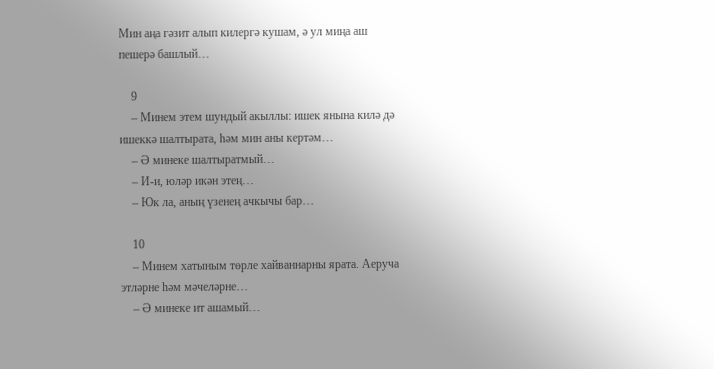Мин аңа гәзит алып килергә кушам, ә ул миңа аш пешерә башлый…

    9
    – Минем этем шундый акыллы: ишек янына килә дә ишеккә шалтырата, һәм мин аны кертәм…
    – Ә минеке шалтыратмый…
    – И-и, юләр икән этең…
    – Юк ла, аның үзенең ачкычы бар…

    10
    – Минем хатыным төрле хайваннарны ярата. Аеруча этләрне һәм мәчеләрне…
    – Ә минеке ит ашамый…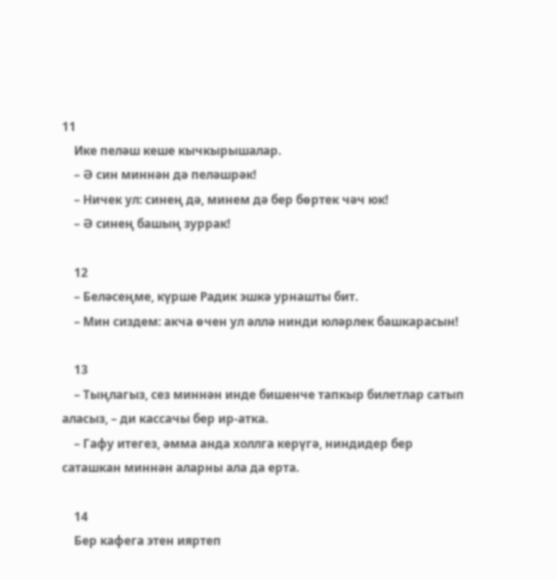11
    Ике пеләш кеше кычкырышалар.
    – Ә син миннән дә пеләшрәк!
    – Ничек ул: синең дә, минем дә бер бөртек чәч юк!
    – Ә синең башың зуррак!

    12
    – Беләсеңме, күрше Радик эшкә урнашты бит.
    – Мин сиздем: акча өчен ул әллә нинди юләрлек башкарасын!

    13
    – Тыңлагыз, сез миннән инде бишенче тапкыр билетлар сатып аласыз, – ди кассачы бер ир-атка.
    – Гафу итегез, әмма анда холлга керүгә, ниндидер бер саташкан миннән аларны ала да ерта.

    14
    Бер кафега этен ияртеп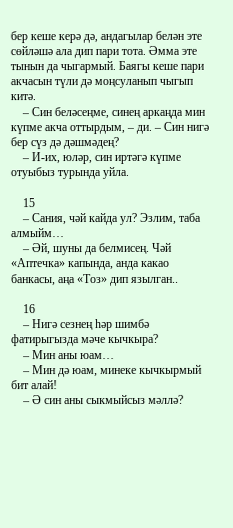бер кеше керә дә, андагылар белән эте сөйләшә ала дип пари тота. Әмма эте тынын да чыгармый. Баягы кеше пари акчасын түли дә моңсуланып чыгып китә.
    – Син беләсеңме, синең аркаңда мин күпме акча оттырдым, – ди. – Син нигә бер сүз дә дәшмәдең?
    – И-их, юләр, син иртәгә күпме отуыбыз турында уйла.

    15
    – Сания, чәй кайда ул? Эзлим, таба алмыйм…
    – Әй, шуны да белмисең. Чәй «Аптечка» капында, анда какао банкасы, аңа «Тоз» дип язылган..

    16
    – Нигә сезнең һәр шимбә фатирыгызда мәче кычкыра?
    – Мин аны юам…
    – Мин дә юам, минеке кычкырмый бит алай!
    – Ә син аны сыкмыйсыз мәллә?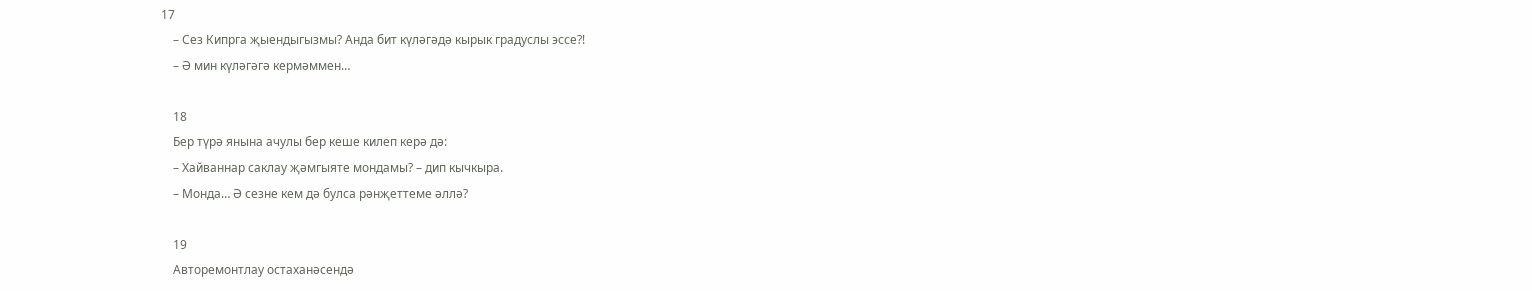17
    – Сез Кипрга җыендыгызмы? Анда бит күләгәдә кырык градуслы эссе?!
    – Ә мин күләгәгә кермәммен…

    18
    Бер түрә янына ачулы бер кеше килеп керә дә:
    – Хайваннар саклау җәмгыяте мондамы? – дип кычкыра.
    – Монда… Ә сезне кем дә булса рәнҗеттеме әллә?

    19
    Авторемонтлау остаханәсендә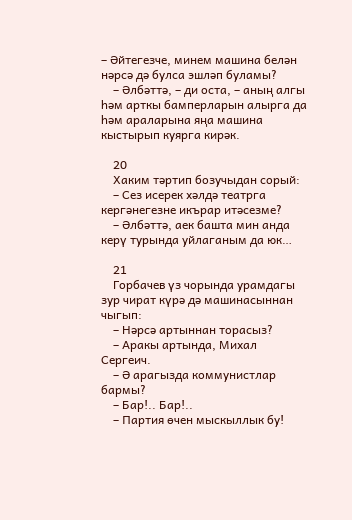– Әйтегезче, минем машина белән нәрсә дә булса эшләп буламы?
    – Әлбәттә, – ди оста, – аның алгы һәм арткы бамперларын алырга да һәм араларына яңа машина кыстырып куярга кирәк.

    20
    Хаким тәртип бозучыдан сорый:
    – Сез исерек хәлдә театрга кергәнегезне икърар итәсезме?
    – Әлбәттә, аек башта мин анда керү турында уйлаганым да юк…

    21
    Горбачев үз чорында урамдагы зур чират күрә дә машинасыннан чыгып:
    – Нәрсә артыннан торасыз?
    – Аракы артында, Михал Сергеич.
    – Ә арагызда коммунистлар бармы?
    – Бар!.. Бар!..
    – Партия өчен мыскыллык бу!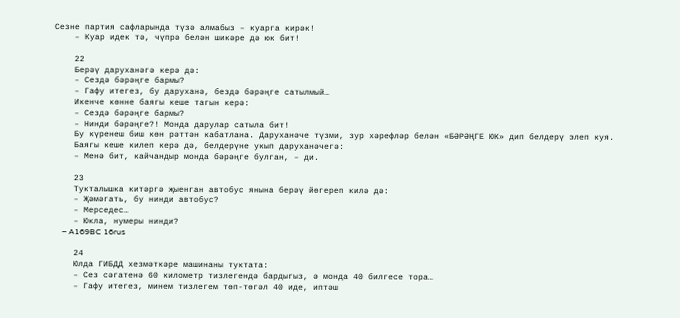Сезне партия сафларында түзә алмабыз – куарга кирәк!
    – Куар идек тә, чүпрә белән шикәре дә юк бит!

    22
    Берәү даруханәгә керә дә:
    – Сездә бәрәңге бармы?
    – Гафу итегез, бу даруханә, бездә бәрәңге сатылмый…
    Икенче көнне баягы кеше тагын керә:
    – Сездә бәрәңге бармы?
    – Нинди бәрәңге?! Монда дарулар сатыла бит!
    Бу күренеш биш көн рәттән кабатлана. Даруханәче түзми, зур хәрефләр белән «БӘРӘҢГЕ ЮК» дип белдерү элеп куя.
    Баягы кеше килеп керә дә, белдерүне укып даруханәчегә:
    – Менә бит, кайчандыр монда бәрәңге булган, – ди.

    23
    Тукталышка китәргә җыенган автобус янына берәү йөгереп килә дә:
    – Җәмәгать, бу нинди автобус?
    – Мерседес…
    – Юкла, нумеры нинди?
    – A169BC 16rus

    24
    Юлда ГИБДД хезмәткәре машинаны туктата:
    – Сез сәгатенә 60 километр тизлегендә бардыгыз, ә монда 40 билгесе тора…
    – Гафу итегез, минем тизлегем төп-төгәл 40 иде, иптәш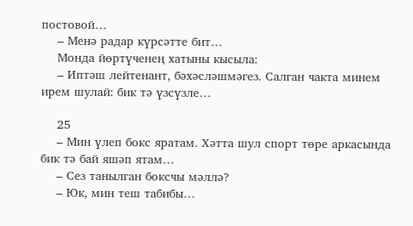постовой…
    – Менә радар күрсәтте бит…
    Монда йөртүченең хатыны кысыла:
    – Иптәш лейтенант, бәхәсләшмәгез. Салган чакта минем ирем шулай: бик тә үзсүзле…

    25
    – Мин үлеп бокс яратам. Хәтта шул спорт төре аркасында бик тә бай яшәп ятам…
    – Сез танылган боксчы мәллә?
    – Юк, мин теш табибы…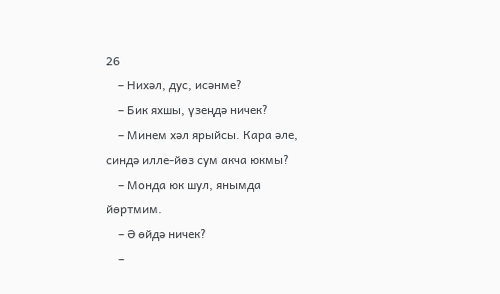26
    – Нихәл, дус, исәнме?
    – Бик яхшы, үзеңдә ничек?
    – Минем хәл ярыйсы. Кара әле, синдә илле-йөз сум акча юкмы?
    – Монда юк шул, янымда йөртмим.
    – Ә өйдә ничек?
    –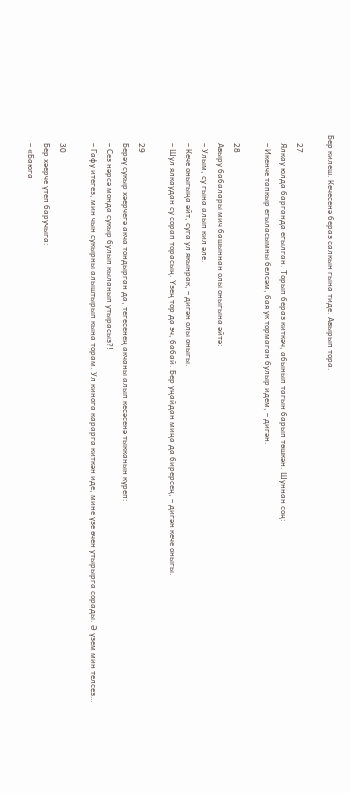Бер килеш. Кечесенә бераз салкын гына тиде. Авырып тора.

    27
    Ялкау юлда барганда егылган. Торып бераз киткәч, абынып тагын барып төшкән. Шуннан соң:
    – Икенче тапкыр егыласымны белсәм, бая ук тормаган булыр идем, – дигән.

    28
    Авыру бабалары мич башыннан олы оныгына әйтә:
    – Улым, су гына алып кил әле.
    – Кече оныгыңа әйт, суга ул якынрак, – дигән олы оныгы.
    – Шул ялкаудан су сорап торасың. Үзең тор да эч, бабай. Бер уңайдан миңа да бирерсең, – дигән кече оныгы.

    29
    Берәү сукыр хәерчегә акча тондырган да, тегесенең акчаны алып кесәсенә тыкканын күреп:
    – Сез нәрсә монда сукыр булып кыланып утырасыз?!
    – Гафу итегез, мин чын сукырны алыштырып кына торам. Ул кинога карарга киткән иде, мине үзе өчен утырырга сорады. Ә үзем мин телсез…

    30
    Бер хәерче үтеп баручыга:
    – «Баюга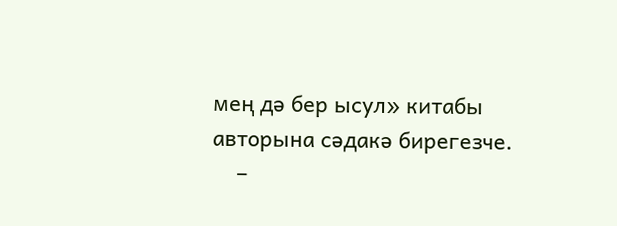мең дә бер ысул» китабы авторына сәдакә бирегезче.
    –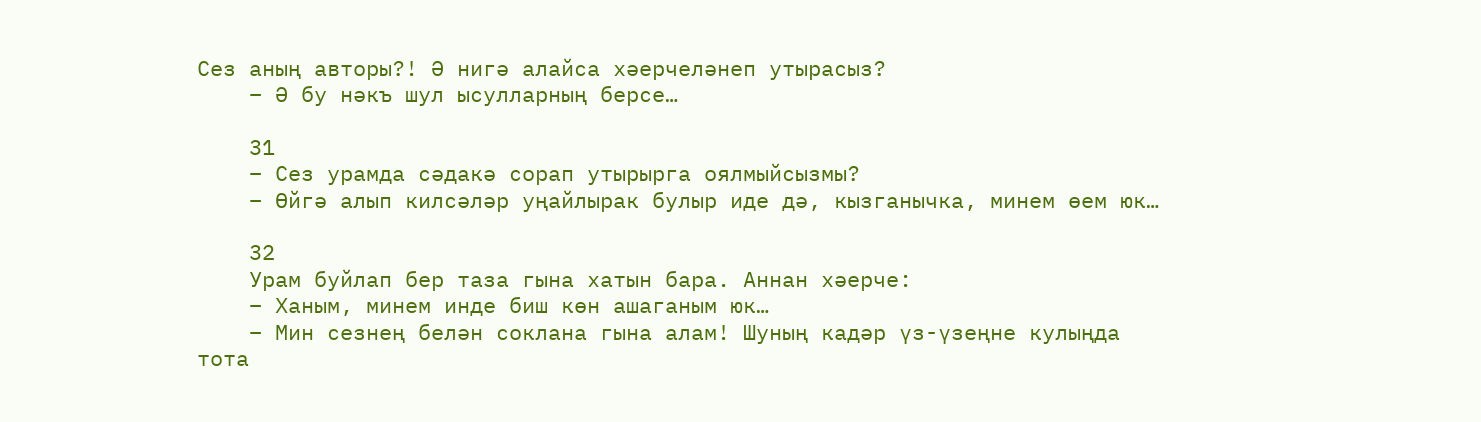Сез аның авторы?! Ә нигә алайса хәерчеләнеп утырасыз?
    – Ә бу нәкъ шул ысулларның берсе…

    31
    – Сез урамда сәдакә сорап утырырга оялмыйсызмы?
    – Өйгә алып килсәләр уңайлырак булыр иде дә, кызганычка, минем өем юк…

    32
    Урам буйлап бер таза гына хатын бара. Аннан хәерче:
    – Ханым, минем инде биш көн ашаганым юк…
    – Мин сезнең белән соклана гына алам! Шуның кадәр үз-үзеңне кулыңда тота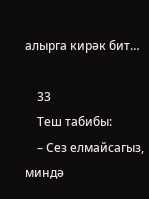алырга кирәк бит…

    33
    Теш табибы:
    – Сез елмайсагыз, миндә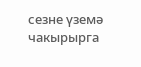сезне үземә чакырырга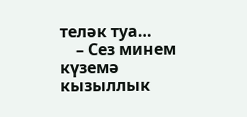теләк туа…
    – Сез минем күземә кызыллык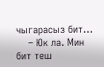чыгарасыз бит…
    – Юк ла. Мин бит теш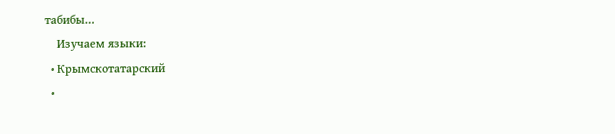табибы…
    Изучаем языки:
  • Крымскотатарский
  •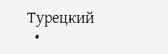Турецкий
  •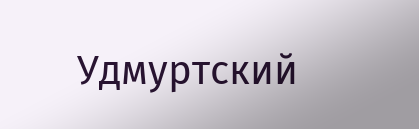Удмуртский